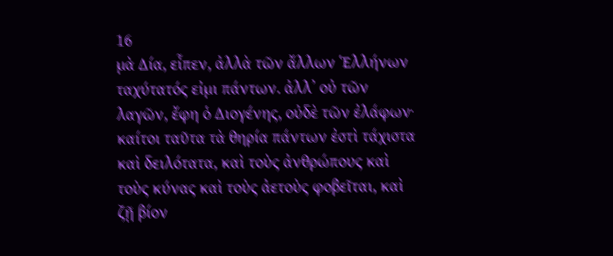16
μὰ Δία, εἶπεν, ἀλλὰ τῶν ἄλλων Ἑλλήνων ταχύτατός εἰμι πάντων. ἀλλʼ οὐ τῶν λαγῶν, ἔφη ὁ Διογένης, οὐδὲ τῶν ἐλάφων· καίτοι ταῦτα τὰ θηρία πάντων ἐστὶ τάχιστα καὶ δειλότατα, καὶ τοὺς ἀνθρώπους καὶ τοὺς κύνας καὶ τοὺς ἀετοὺς φοβεῖται, καὶ ζῇ βίον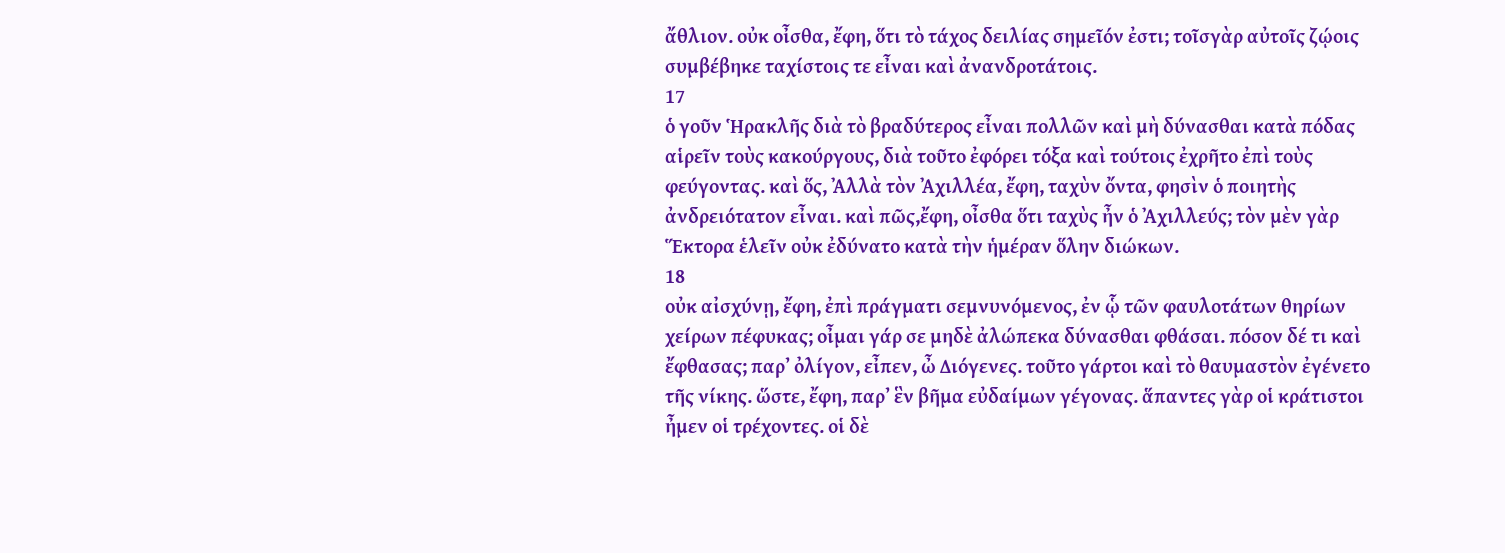ἄθλιον. οὐκ οἶσθα, ἔφη, ὅτι τὸ τάχος δειλίας σημεῖόν ἐστι; τοῖσγὰρ αὐτοῖς ζῴοις συμβέβηκε ταχίστοις τε εἶναι καὶ ἀνανδροτάτοις.
17
ὁ γοῦν Ἡρακλῆς διὰ τὸ βραδύτερος εἶναι πολλῶν καὶ μὴ δύνασθαι κατὰ πόδας αἱρεῖν τοὺς κακούργους, διὰ τοῦτο ἐφόρει τόξα καὶ τούτοις ἐχρῆτο ἐπὶ τοὺς φεύγοντας. καὶ ὅς, Ἀλλὰ τὸν Ἀχιλλέα, ἔφη, ταχὺν ὄντα, φησὶν ὁ ποιητὴς ἀνδρειότατον εἶναι. καὶ πῶς,ἔφη, οἶσθα ὅτι ταχὺς ἦν ὁ Ἀχιλλεύς; τὸν μὲν γὰρ Ἕκτορα ἑλεῖν οὐκ ἐδύνατο κατὰ τὴν ἡμέραν ὅλην διώκων.
18
οὐκ αἰσχύνῃ, ἔφη, ἐπὶ πράγματι σεμνυνόμενος, ἐν ᾧ τῶν φαυλοτάτων θηρίων χείρων πέφυκας; οἶμαι γάρ σε μηδὲ ἀλώπεκα δύνασθαι φθάσαι. πόσον δέ τι καὶ ἔφθασας; παρʼ ὀλίγον, εἶπεν, ὦ Διόγενες. τοῦτο γάρτοι καὶ τὸ θαυμαστὸν ἐγένετο τῆς νίκης. ὥστε, ἔφη, παρʼ ἓν βῆμα εὐδαίμων γέγονας. ἅπαντες γὰρ οἱ κράτιστοι ἦμεν οἱ τρέχοντες. οἱ δὲ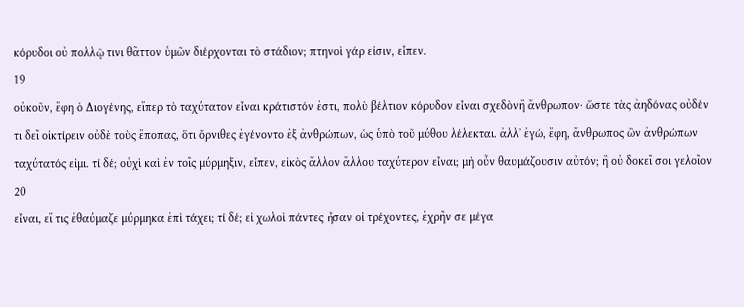κόρυδοι οὐ πολλῷ τινι θᾶττον ὑμῶν διέρχονται τὸ στάδιον; πτηνοὶ γάρ εἰσιν, εἶπεν.
19
οὐκοῦν, ἔφη ὁ Διογένης, εἴπερ τὸ ταχύτατον εἶναι κράτιστόν ἐστι, πολὺ βέλτιον κόρυδον εἶναι σχεδὸνἢ ἄνθρωπον· ὥστε τὰς ἀηδόνας οὐδέν τι δεῖ οἰκτίρειν οὐδὲ τοὺς ἔποπας, ὅτι ὄρνιθες ἐγένοντο ἐξ ἀνθρώπων, ὡς ὑπὸ τοῦ μύθου λέλεκται. ἀλλʼ ἐγώ, ἔφη, ἄνθρωπος ὢν ἀνθρώπων ταχύτατός εἰμι. τί δέ; οὐχὶ καὶ ἐν τοῖς μύρμηξιν, εἶπεν, εἰκὸς ἄλλον ἄλλου ταχύτερον εἶναι; μὴ οὖν θαυμάζουσιν αὐτόν; ἢ οὐ δοκεῖ σοι γελοῖον
20
εἶναι, εἴ τις ἐθαύμαζε μύρμηκα ἐπὶ τάχει; τί δέ; εἰ χωλοὶ πάντες ἦσαν οἱ τρέχοντες, ἐχρῆν σε μέγα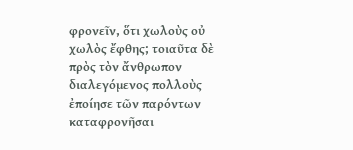φρονεῖν, ὅτι χωλοὺς οὐ χωλὸς ἔφθης; τοιαῦτα δὲ πρὸς τὸν ἄνθρωπον διαλεγόμενος πολλοὺς ἐποίησε τῶν παρόντων καταφρονῆσαι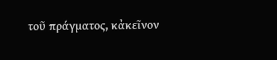τοῦ πράγματος, κἀκεῖνον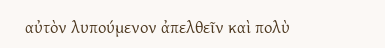αὐτὸν λυπούμενον ἀπελθεῖν καὶ πολὺ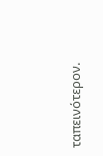ταπεινότερον.